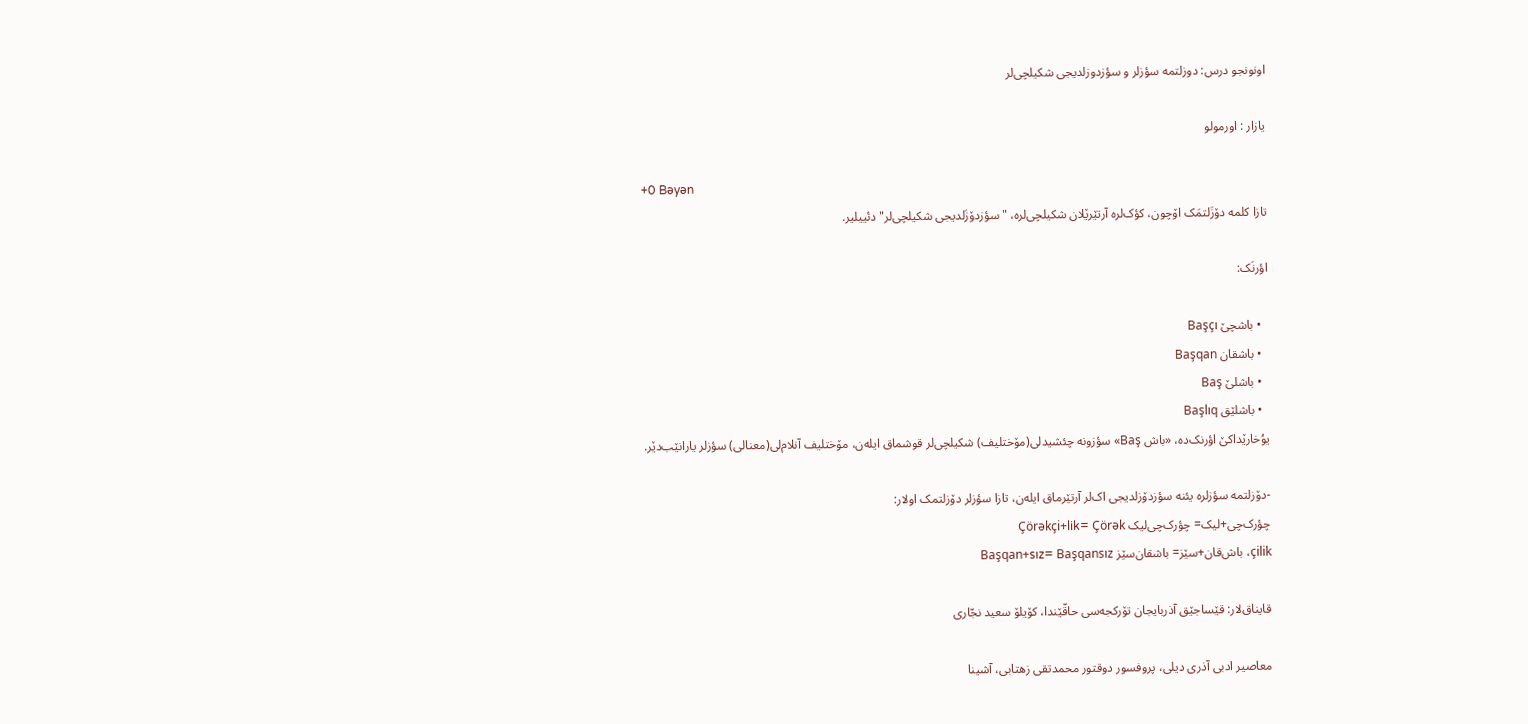اونونجو درس: دوزلتمه سؤزلر و سؤزدوزلدیجی شکیلچی‌لر

یازار : اورمولو

+0 Bəyən
تازا کلمه دۆزَلتمَک اۆچون، کؤک‌لره آرتێرێلان شکیلچی‌لره، "سؤزدۆزَلدیجی شکیلچی‌لر" دئییلیر.

اؤرنَک:

  • باشچێ Başçı
  • باشقان Başqan
  • باشلێ Baş
  • باشلێق Başlıq
یوُخارێداکێ اؤرنک‌ده، «باش Baş» سؤزونه چئشیدلی(مۆختلیف) شکیلچی‌لر قوشماق ایله‌ن، مۆختلیف آنلام‌لی(معنالی) سؤزلر یارانێب‌دێر.

-دۆزلتمه سؤزلره یئنه سؤزدۆزلدیجی اک‌لر آرتێرماق ایله‌ن، تازا سؤزلر دۆزلتمک اولار:
چؤرک‌چی+لیک= چؤرک‌چی‌لیک Çörəkçi+lik= Çörək
çilik، باش‌قان+سێز= باشقان‌سێز Başqan+sız= Başqansız

قایناق‌لار: قێساجێق آذربایجان تۆرکجه‌سی حاقّێندا، کۆیلۆ سعید نجّاری

معاصیر ادبی آذری دیلی، پروفسور دوقتور محمدتقی زهتابی، آشینا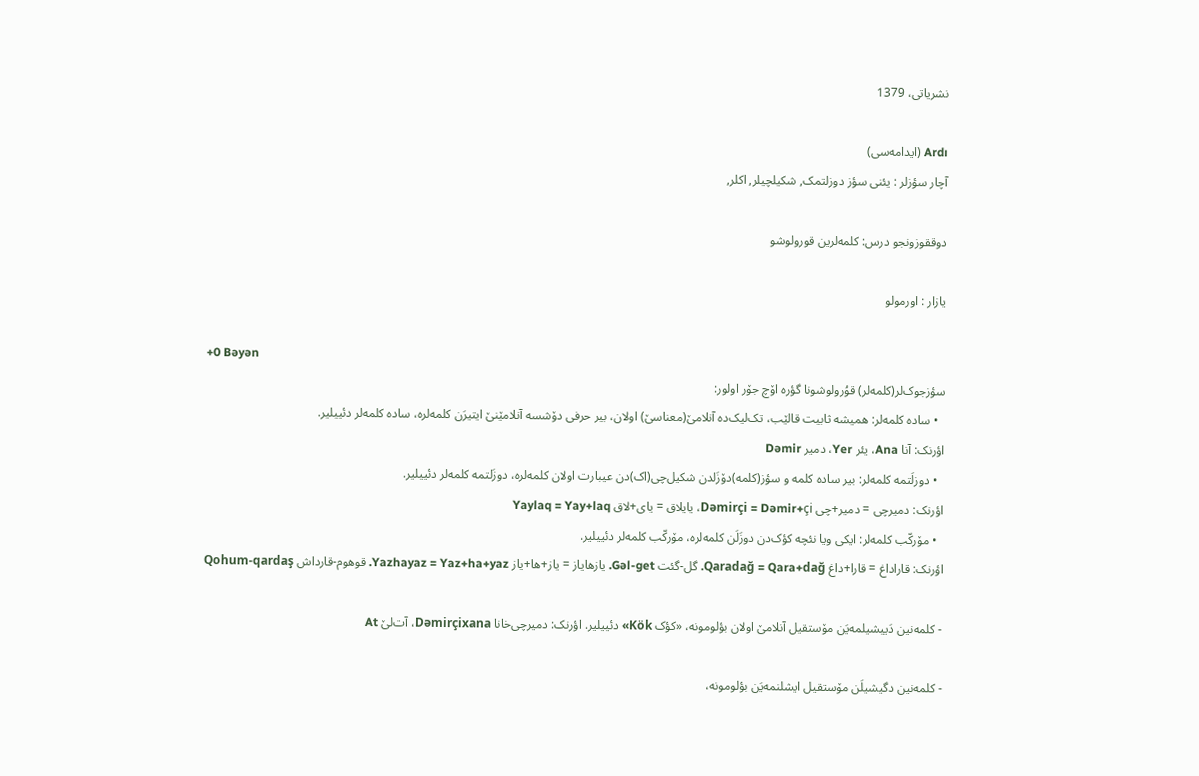نشریاتی، 1379

Ardı (ایدامه‌سی)
آچار سؤزلر : یئنی سؤز دوزلتمک, شکیلچیلر, اکلر,

دوققوزونجو درس: کلمه‌لرین قورولوشو

یازار : اورمولو

+0 Bəyən
سؤزجوک‌لر(کلمه‌لر) قوُرولوشونا گؤره اۆچ جۆر اولور:
  • ساده کلمه‌لر: همیشه ثابیت قالێب، تک‌لیک‌ده آنلامێ(معناسێ) اولان، بیر حرفی دۆشسه آنلامێنێ ایتیرَن کلمه‌لره، ساده کلمه‌لر دئییلیر.
اؤرنک: آنا Ana، یئر Yer، دمیر Dəmir
  • دوزلَتمه کلمه‌لر: بیر ساده کلمه و سؤز(کلمه)دۆزَلدن شکیل‌چی(اک)دن عیبارت اولان کلمه‌لره، دوزَلتمه کلمه‌لر دئییلیر.
اؤرنک: دمیرچی = دمیر+چی Dəmirçi = Dəmir+çi، یایلاق = یای+لاق Yaylaq = Yay+laq
  • مۆرکّب کلمه‌لر: ایکی ویا نئچه کؤک‌دن دوزَلَن کلمه‌لره، مۆرکّب کلمه‌لر دئییلیر.
اؤرنک: قاراداغ = قارا+داغ Qaradağ = Qara+dağ. گل-گئت Gəl-get. یازهایاز = یاز+ها+یاز Yazhayaz = Yaz+ha+yaz. قوهوم-قارداش Qohum-qardaş

- کلمه‌نین دَییشیلمه‌یَن مۆستقیل آنلامێ اولان بؤلومونه، «کؤک Kök» دئییلیر. اؤرنک: دمیرچی‌خانا Dəmirçixana، آت‌لێ At

- کلمه‌نین دگیشیلَن مۆستقیل ایشلنمه‌یَن بؤلومونه،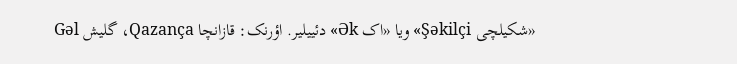«شکیلچی Şəkilçi» ویا «اک Ək» دئییلیر. اؤرنک: قازانچا Qazança، گلیش Gəl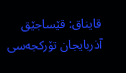قایناق: قێساجێق آذربایجان تۆرکجه‌سی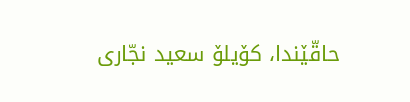حاقّێندا، کۆیلۆ سعید نجّاری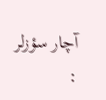آچار سؤزلر :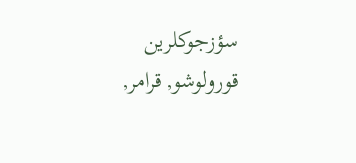سؤزجوکلرین قورولوشو, قرامر,